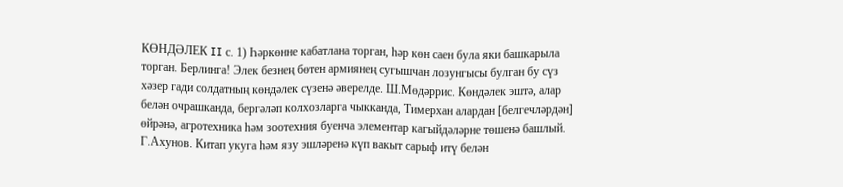КӨНДӘЛЕК II с. 1) Һәркөнне кабатлана торган, һәр көн саен була яки башкарыла торган. Берлинга! Элек безнең бөтен армиянең сугышчан лозунгысы булган бу сүз хәзер гади солдатның көндәлек сүзенә әверелде. Ш.Мөдәррис. Көндәлек эштә, алар белән очрашканда, бергәләп колхозларга чыкканда, Тимерхан алардан [белгечләрдән] өйрәнә, агротехника һәм зоотехния буенча элементар кагыйдәләрне төшенә башлый. Г.Ахунов. Китап укуга һәм язу эшләренә күп вакыт сарыф итү белән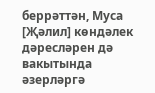беррәттән, Муса [Җәлил] көндәлек дәресләрен дә вакытында әзерләргә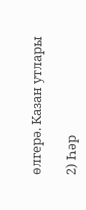өлгерә. Казан утлары

2) Һәр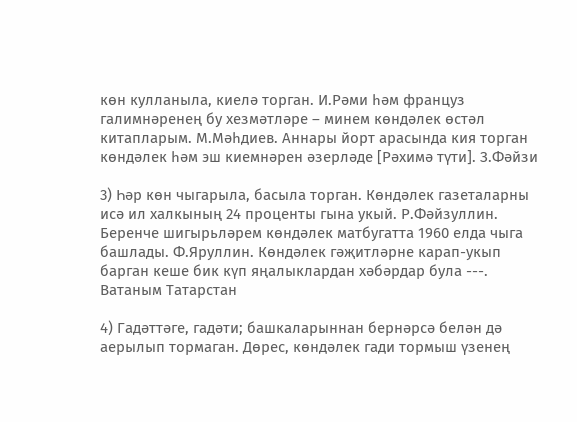көн кулланыла, киелә торган. И.Рәми һәм француз галимнәренең бу хезмәтләре – минем көндәлек өстәл китапларым. М.Мәһдиев. Аннары йорт арасында кия торган көндәлек һәм эш киемнәрен әзерләде [Рәхимә түти]. З.Фәйзи

3) Һәр көн чыгарыла, басыла торган. Көндәлек газеталарны исә ил халкының 24 проценты гына укый. Р.Фәйзуллин. Беренче шигырьләрем көндәлек матбугатта 1960 елда чыга башлады. Ф.Яруллин. Көндәлек гәҗитләрне карап-укып барган кеше бик күп яңалыклардан хәбәрдар була ---. Ватаным Татарстан

4) Гадәттәге, гадәти; башкаларыннан бернәрсә белән дә аерылып тормаган. Дөрес, көндәлек гади тормыш үзенең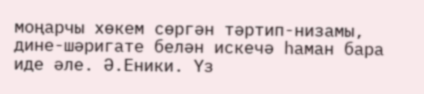моңарчы хөкем сөргән тәртип-низамы, дине-шәригате белән искечә һаман бара иде әле. Ә.Еники. Үз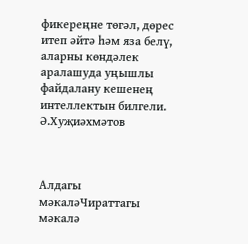фикереңне төгәл, дөрес итеп әйтә һәм яза белү, аларны көндәлек аралашуда уңышлы файдалану кешенең интеллектын билгели. Ә.Хуҗиәхмәтов



Алдагы мәкаләЧираттагы мәкалә